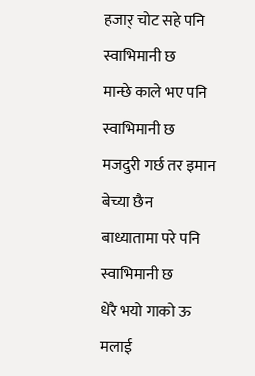हजार् चोट सहे पनि स्वाभिमानी छ
मान्छे काले भए पनि स्वाभिमानी छ
मजदुरी गर्छ तर इमान बेच्या छैन
बाध्यातामा परे पनि स्वाभिमानी छ
धेरै भयो गाको ऊ मलाई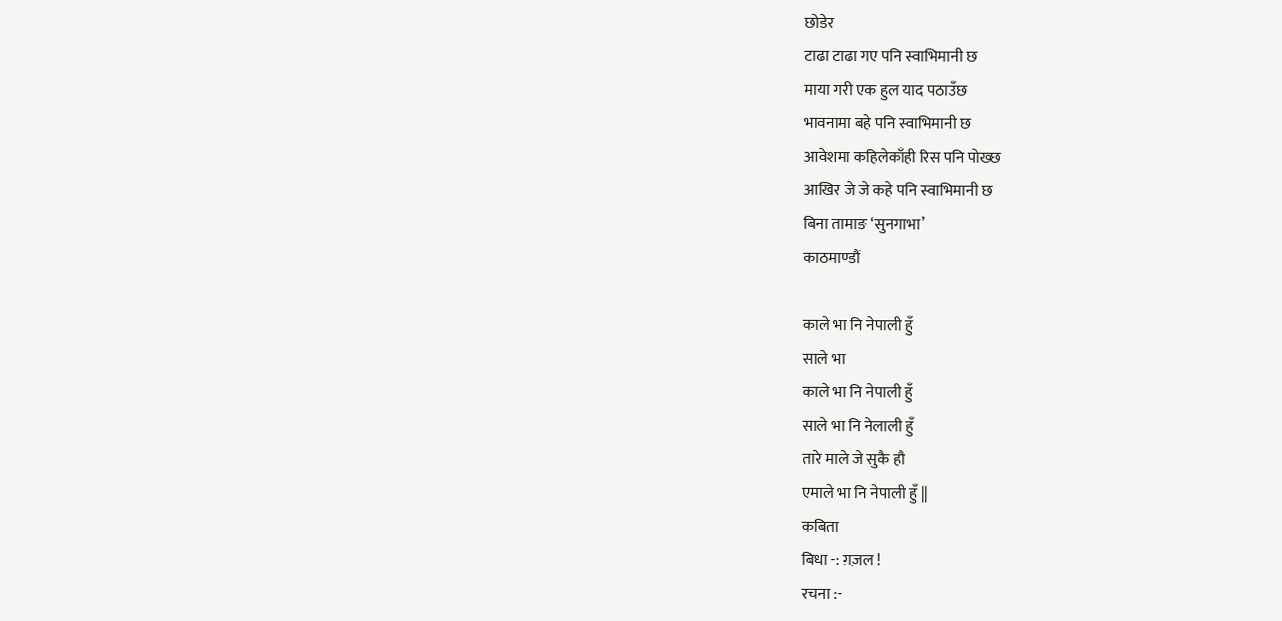छोडेर
टाढा टाढा गए पनि स्वाभिमानी छ
माया गरी एक हुल याद पठाउँछ
भावनामा बहे पनि स्वाभिमानी छ
आवेशमा कहिलेकाँही रिस पनि पोख्छ
आखिर जे जे कहे पनि स्वाभिमानी छ
बिना तामाङ ‘सुनगाभा’
काठमाण्डौं

काले भा नि नेपाली हुँ
साले भा
काले भा नि नेपाली हुँ
साले भा नि नेलाली हुँ
तारे माले जे सुकै हौ
एमाले भा नि नेपाली हुँ ||
कबिता
बिधा -: ग़ज़ल !
रचना :-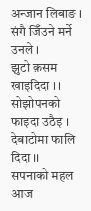अन्जान लिबाङ ।
संगै जिँउने मर्ने उनले ।
झुटो क़सम खाइदिदा । ।
सोझोपनको फाइदा उठैइ ।
देबाटोमा फालि दिदा ।।
सपनाको महल आज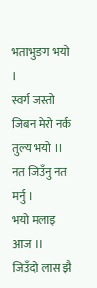भताभुङग भयो ।
स्वर्ग जस्तो जिबन मेरो नर्क तुल्य भयो ।।
नत जिउँनु नत मर्नु ।
भयो मलाइ आज ।।
जिउँदो लास झै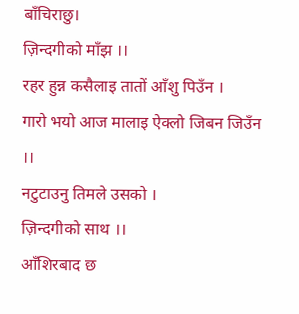बाँचिराछु।
ज़िन्दगीको माँझ ।।
रहर हुन्न कसैलाइ तातों आँशु पिउँन ।
गारो भयो आज मालाइ ऐक्लो जिबन जिउँन ।।
नटुटाउनु तिमले उसको ।
ज़िन्दगीको साथ ।।
आँशिरबाद छ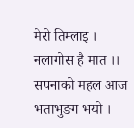मेरो तिम्लाइ ।
नलागोस है मात ।।
सपनाको महल आज भताभुङग भयो ।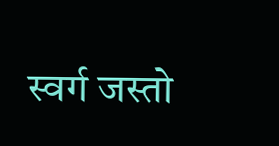स्वर्ग जस्तो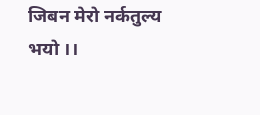जिबन मेरो नर्कतुल्य भयो ।।